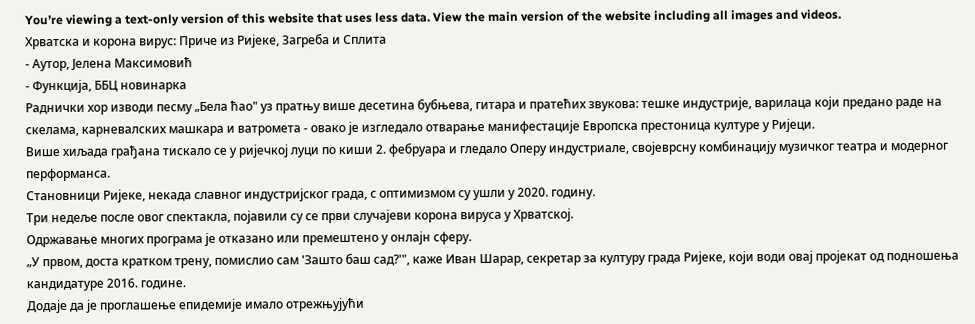You’re viewing a text-only version of this website that uses less data. View the main version of the website including all images and videos.
Хрватска и корона вирус: Приче из Ријеке, Загреба и Сплита
- Аутор, Јелена Максимовић
- Функција, ББЦ новинарка
Раднички хор изводи песму „Бела ћао" уз пратњу више десетина бубњева, гитара и пратећих звукова: тешке индустрије, варилаца који предано раде на скелама, карневалских машкара и ватромета - овако је изгледало отварање манифестације Европска престоница културе у Ријеци.
Више хиљада грађана тискало се у ријечкој луци по киши 2. фебруара и гледало Оперу индустриале, својеврсну комбинацију музичког театра и модерног перформанса.
Становници Ријеке, некада славног индустријског града, с оптимизмом су ушли у 2020. годину.
Три недеље после овог спектакла, појавили су се први случајеви корона вируса у Хрватској.
Одржавање многих програма је отказано или премештено у онлајн сферу.
„У првом, доста кратком трену, помислио сам 'Зашто баш сад?'", каже Иван Шарар, секретар за културу града Ријеке, који води овај пројекат од подношења кандидатуре 2016. године.
Додаје да је проглашење епидемије имало отрежњујући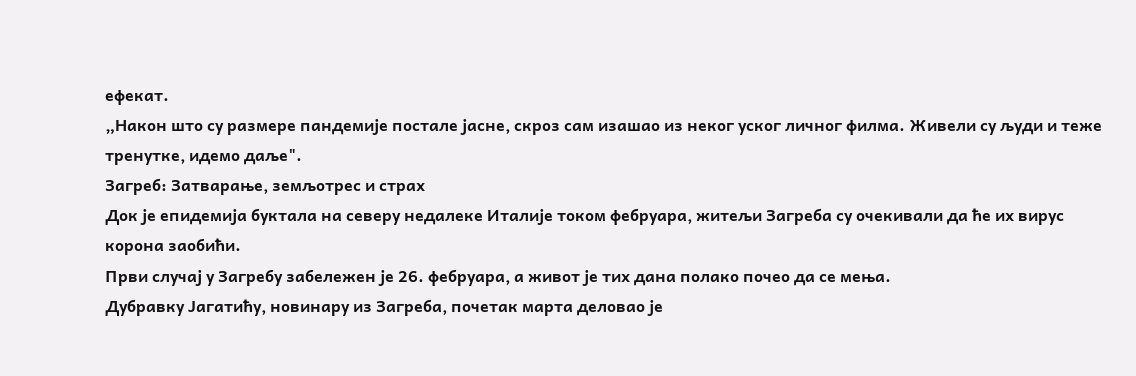ефекат.
„Након што су размере пандемије постале јасне, скроз сам изашао из неког уског личног филма. Живели су људи и теже тренутке, идемо даље".
Загреб: Затварање, земљотрес и страх
Док је епидемија буктала на северу недалеке Италије током фебруара, житељи Загреба су очекивали да ће их вирус корона заобићи.
Први случај у Загребу забележен је 26. фебруара, а живот је тих дана полако почео да се мења.
Дубравку Јагатићу, новинару из Загреба, почетак марта деловао је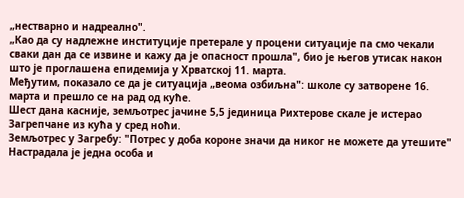„нестварно и надреално".
„Као да су надлежне институције претерале у процени ситуације па смо чекали сваки дан да се извине и кажу да је опасност прошла", био је његов утисак након што је проглашена епидемија у Хрватској 11. марта.
Међутим, показало се да је ситуација „веома озбиљна": школе су затворене 16. марта и прешло се на рад од куће.
Шест дана касније, земљотрес јачине 5,5 јединица Рихтерове скале је истерао Загрепчане из кућа у сред ноћи.
Земљотрес у Загребу: "Потрес у доба короне значи да никог не можете да утешите"
Настрадала је једна особа и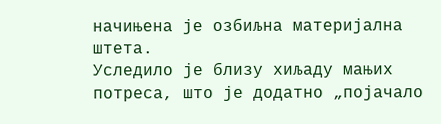начињена је озбиљна материјална штета.
Уследило је близу хиљаду мањих потреса, што је додатно „појачало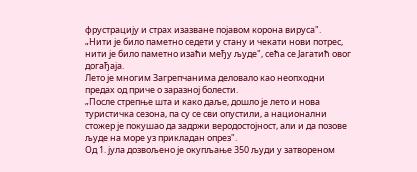фрустрацију и страх изазване појавом корона вируса".
„Нити је било паметно седети у стану и чекати нови потрес, нити је било паметно изаћи међу људе", сећа се Јагатић овог догађаја.
Лето је многим Загрепчанима деловало као неопходни предах од приче о заразној болести.
„После стрепње шта и како даље, дошло је лето и нова туристичка сезона, па су се сви опустили, а национални стожер је покушао да задржи веродостојност, али и да позове људе на море уз прикладан опрез".
Од 1. јула дозвољено је окупљање 350 људи у затвореном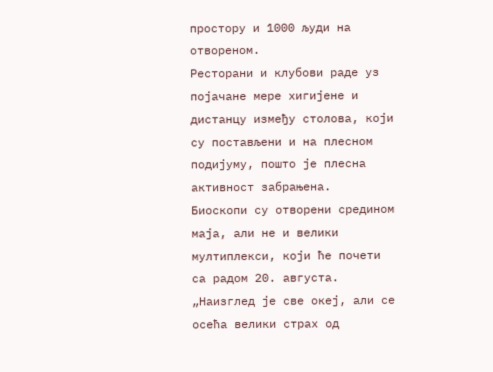простору и 1000 људи на отвореном.
Ресторани и клубови раде уз појачане мере хигијене и дистанцу између столова, који су постављени и на плесном подијуму, пошто је плесна активност забрањена.
Биоскопи су отворени средином маја, али не и велики мултиплекси, који ће почети са радом 20. августа.
„Наизглед је све океј, али се осећа велики страх од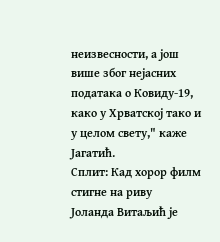неизвесности, а још више због нејасних података о Ковиду-19, како у Хрватској тако и у целом свету," каже Јагатић.
Сплит: Кад хорор филм стигне на риву
Јоланда Витаљић је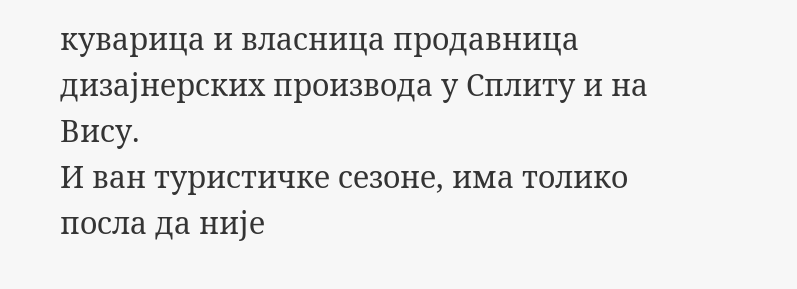куварица и власница продавница дизајнерских производа у Сплиту и на Вису.
И ван туристичке сезоне, има толико посла да није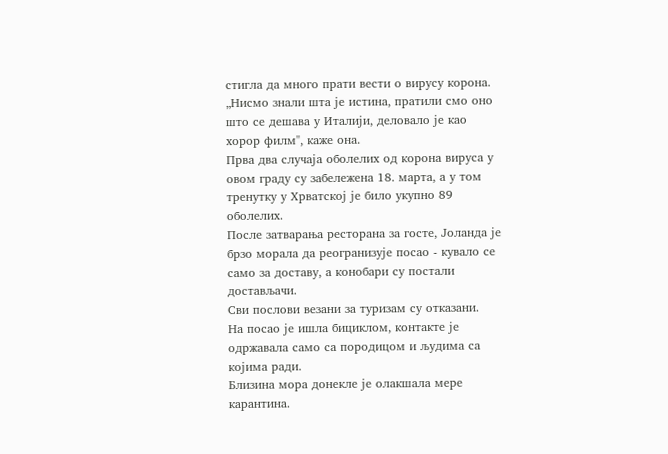стигла да много прати вести о вирусу корона.
„Нисмо знали шта је истина, пратили смо оно што се дешава у Италији, деловало је као хорор филм", каже она.
Прва два случаја оболелих од корона вируса у овом граду су забележена 18. марта, а у том тренутку у Хрватској је било укупно 89 оболелих.
После затварања ресторана за госте, Јоланда је брзо морала да реогранизује посао - кувало се само за доставу, а конобари су постали достављачи.
Сви послови везани за туризам су отказани.
На посао је ишла бициклом, контакте је одржавала само са породицом и људима са којима ради.
Близина мора донекле је олакшала мере карантина.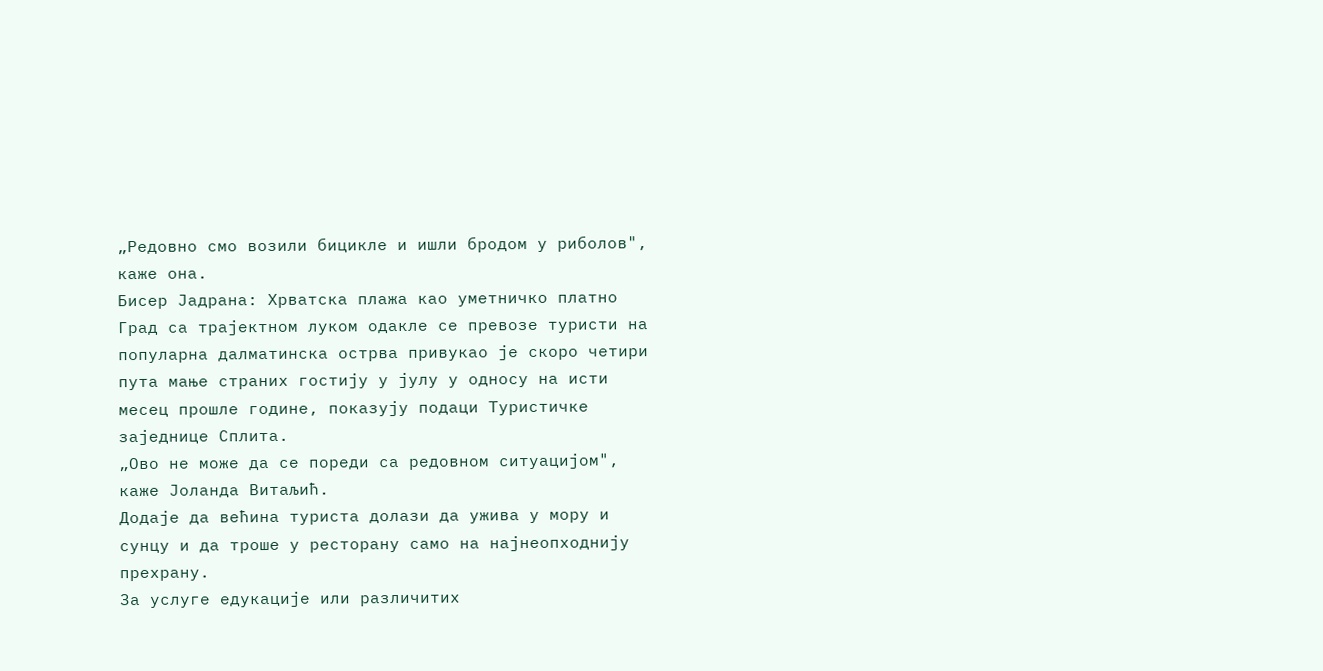„Редовно смо возили бицикле и ишли бродом у риболов", каже она.
Бисер Јадрана: Хрватска плажа као уметничко платно
Град са трајектном луком одакле се превозе туристи на популарна далматинска острва привукао је скоро четири пута мање страних гостију у јулу у односу на исти месец прошле године, показују подаци Туристичке заједнице Сплита.
„Ово не може да се пореди са редовном ситуацијом", каже Јоланда Витаљић.
Додаје да већина туриста долази да ужива у мору и сунцу и да троше у ресторану само на најнеопходнију прехрану.
За услуге едукације или различитих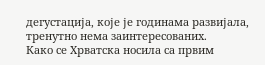дегустација, које је годинама развијала, тренутно нема заинтересованих.
Како се Хрватска носила са првим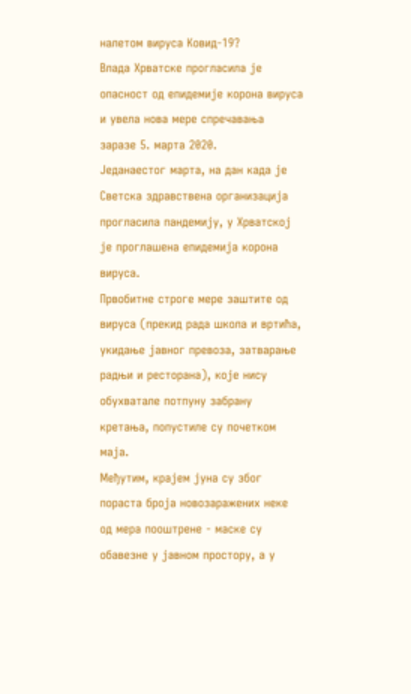налетом вируса Ковид-19?
Влада Хрватске прогласила је опасност од епидемије корона вируса и увела нова мере спречавања заразе 5. марта 2020.
Једанаестог марта, на дан када је Светска здравствена организација прогласила пандемију, у Хрватској је проглашена епидемија корона вируса.
Првобитне строге мере заштите од вируса (прекид рада школа и вртића, укидање јавног превоза, затварање радњи и ресторана), које нису обухватале потпуну забрану кретања, попустиле су почетком маја.
Међутим, крајем јуна су због пораста броја новозаражених неке од мера пооштрене - маске су обавезне у јавном простору, а у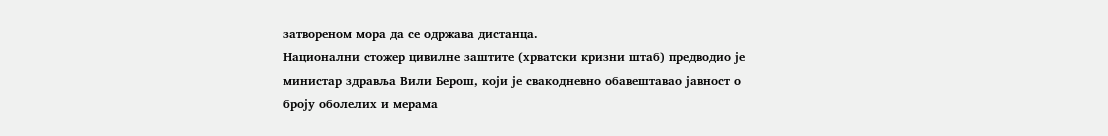затвореном мора да се одржава дистанца.
Национални стожер цивилне заштите (хрватски кризни штаб) предводио је министар здравља Вили Берош, који је свакодневно обавештавао јавност о броју оболелих и мерама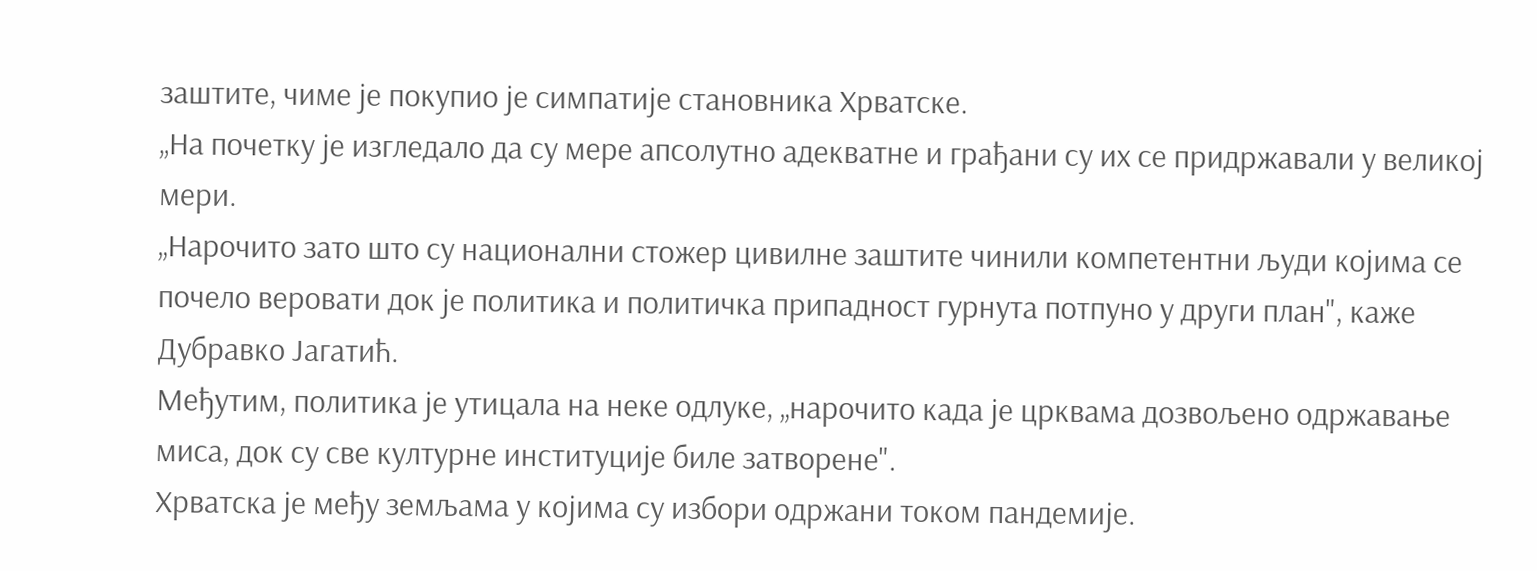заштите, чиме је покупио је симпатије становника Хрватске.
„На почетку је изгледало да су мере апсолутно адекватне и грађани су их се придржавали у великој мери.
„Нарочито зато што су национални стожер цивилне заштите чинили компетентни људи којима се почело веровати док је политика и политичка припадност гурнута потпуно у други план", каже Дубравко Јагатић.
Међутим, политика је утицала на неке одлуке, „нарочито када је црквама дозвољено одржавање миса, док су све културне институције биле затворене".
Хрватска је међу земљама у којима су избори одржани током пандемије.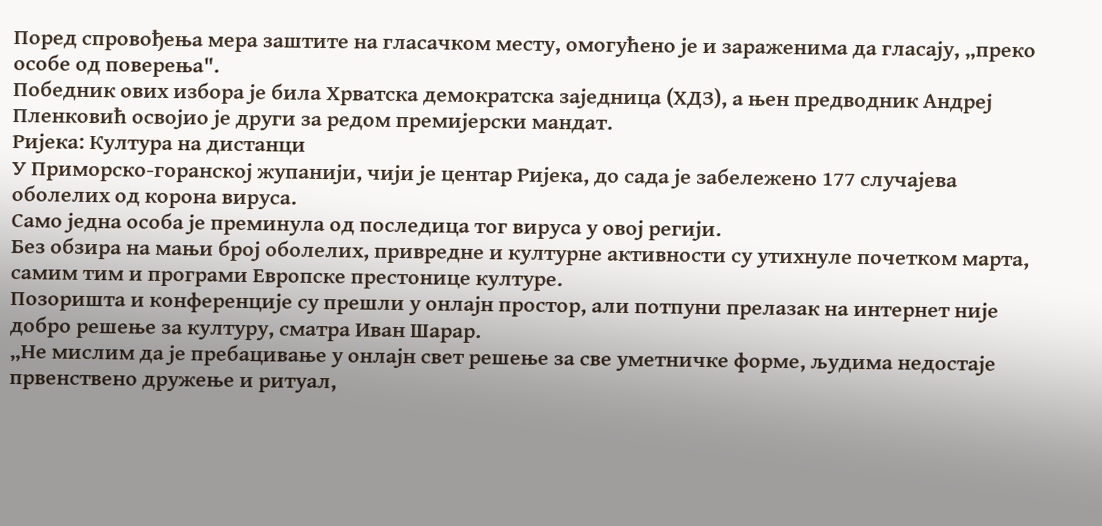Поред спровођења мера заштите на гласачком месту, омогућено је и зараженима да гласају, „преко особе од поверења".
Победник ових избора је била Хрватска демократска заједница (ХДЗ), а њен предводник Андреј Пленковић освојио је други за редом премијерски мандат.
Ријека: Култура на дистанци
У Приморско-горанској жупанији, чији је центар Ријека, до сада је забележено 177 случајева оболелих од корона вируса.
Само једна особа је преминула од последица тог вируса у овој регији.
Без обзира на мањи број оболелих, привредне и културне активности су утихнуле почетком марта, самим тим и програми Европске престонице културе.
Позоришта и конференције су прешли у онлајн простор, али потпуни прелазак на интернет није добро решење за културу, сматра Иван Шарар.
„Не мислим да је пребацивање у онлајн свет решење за све уметничке форме, људима недостаје првенствено дружење и ритуал,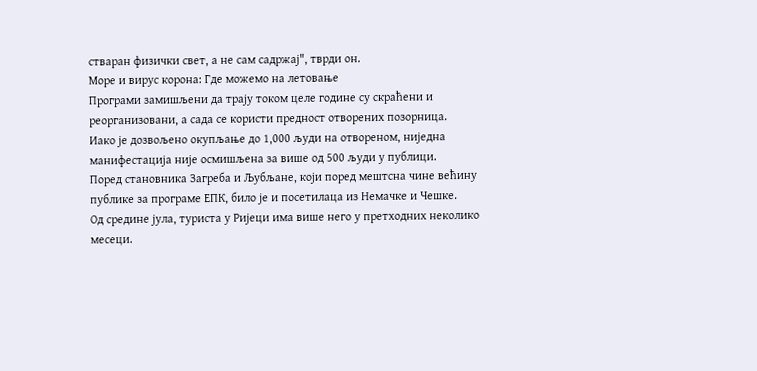стваран физички свет, а не сам садржај", тврди он.
Море и вирус корона: Где можемо на летовање
Програми замишљени да трају током целе године су скраћени и реорганизовани, а сада се користи предност отворених позорница.
Иако је дозвољено окупљање до 1,000 људи на отвореном, ниједна манифестација није осмишљена за више од 500 људи у публици.
Поред становника Загреба и Љубљане, који поред мештсна чине већину публике за програме ЕПК, било је и посетилаца из Немачке и Чешке.
Од средине јула, туриста у Ријеци има више него у претходних неколико месеци.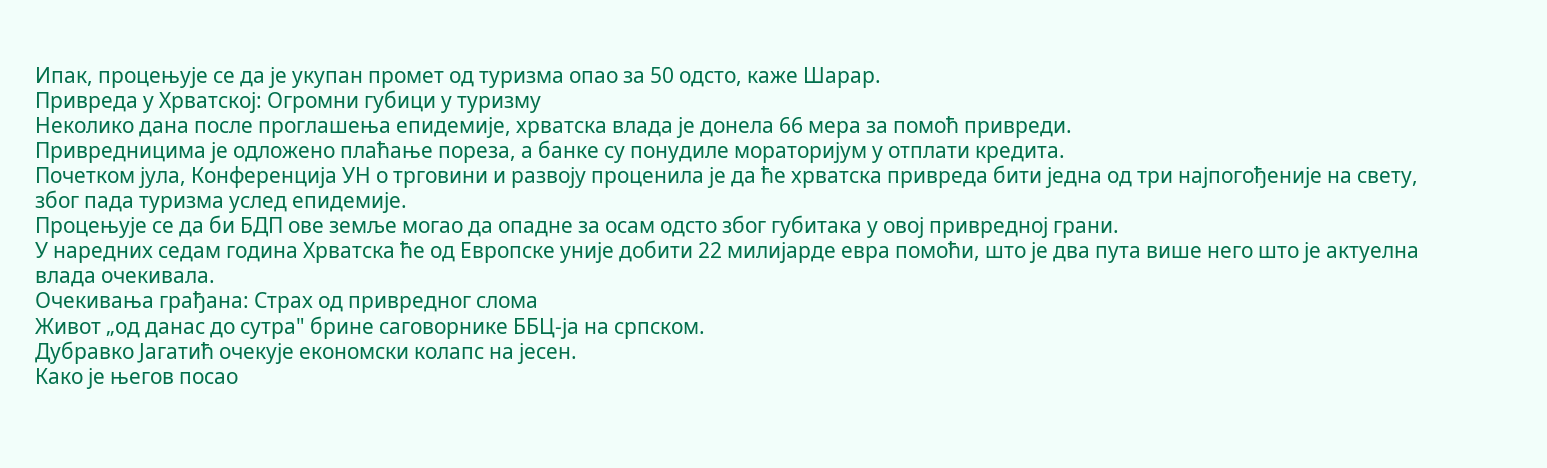Ипак, процењује се да је укупан промет од туризма опао за 50 одсто, каже Шарар.
Привреда у Хрватској: Огромни губици у туризму
Неколико дана после проглашења епидемије, хрватска влада је донела 66 мера за помоћ привреди.
Привредницима је одложено плаћање пореза, а банке су понудиле мораторијум у отплати кредита.
Почетком јула, Конференција УН о трговини и развоју проценила је да ће хрватска привреда бити једна од три најпогођеније на свету, због пада туризма услед епидемије.
Процењује се да би БДП ове земље могао да опадне за осам одсто због губитака у овој привредној грани.
У наредних седам година Хрватска ће од Европске уније добити 22 милијарде евра помоћи, што је два пута више него што је актуелна влада очекивала.
Очекивања грађана: Страх од привредног слома
Живот „од данас до сутра" брине саговорнике ББЦ-ја на српском.
Дубравко Јагатић очекује економски колапс на јесен.
Како је његов посао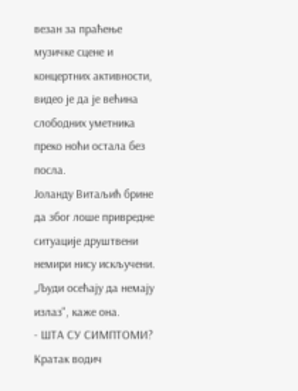везан за праћење музичке сцене и концертних активности, видео је да је већина слободних уметника преко ноћи остала без посла.
Јоланду Витаљић брине да због лоше привредне ситуације друштвени немири нису искључени.
„Људи осећају да немају излаз", каже она.
- ШТА СУ СИМПТОМИ? Кратак водич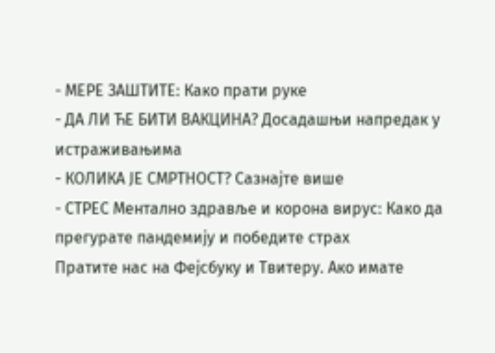- МЕРЕ ЗАШТИТЕ: Како прати руке
- ДА ЛИ ЋЕ БИТИ ВАКЦИНА? Досадашњи напредак у истраживањима
- КОЛИКА ЈЕ СМРТНОСТ? Сазнајте више
- СТРЕС Ментално здравље и корона вирус: Како да прегурате пандемију и победите страх
Пратите нас на Фејсбуку и Твитеру. Ако имате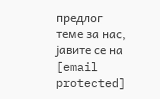предлог теме за нас, јавите се на [email protected]